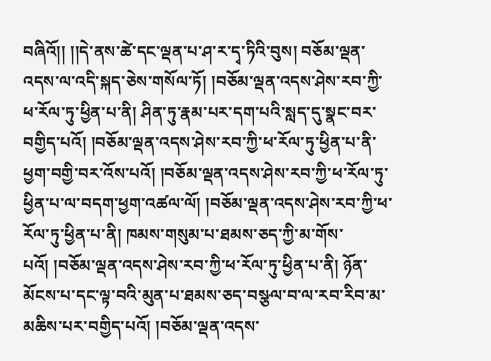བཞིའོ།། །།དེ་ནས་ཚེ་དང་ལྡན་པ་ཤ་ར་དྭ་ཏིའི་བུས། བཅོམ་ལྡན་འདས་ལ་འདི་སྐད་ཅེས་གསོལ་ཏོ། །བཅོམ་ལྡན་འདས་ཤེས་རབ་ཀྱི་ཕ་རོལ་ཏུ་ཕྱིན་པ་ནི། ཤིན་ཏུ་རྣམ་པར་དག་པའི་སླད་དུ་སྣང་བར་བགྱིད་པའོ། །བཅོམ་ལྡན་འདས་ཤེས་རབ་ཀྱི་ཕ་རོལ་ཏུ་ཕྱིན་པ་ནི་ཕྱག་བགྱི་བར་འོས་པའོ། །བཅོམ་ལྡན་འདས་ཤེས་རབ་ཀྱི་ཕ་རོལ་ཏུ་ཕྱིན་པ་ལ་བདག་ཕྱག་འཚལ་ལོ། །བཅོམ་ལྡན་འདས་ཤེས་རབ་ཀྱི་ཕ་རོལ་ཏུ་ཕྱིན་པ་ནི། ཁམས་གསུམ་པ་ཐམས་ཅད་ཀྱི་མ་གོས་པའོ། །བཅོམ་ལྡན་འདས་ཤེས་རབ་ཀྱི་ཕ་རོལ་ཏུ་ཕྱིན་པ་ནི། ཉོན་མོངས་པ་དང་ལྟ་བའི་མུན་པ་ཐམས་ཅད་བསྩལ་བ་ལ་རབ་རིབ་མ་མཆིས་པར་བགྱིད་པའོ། །བཅོམ་ལྡན་འདས་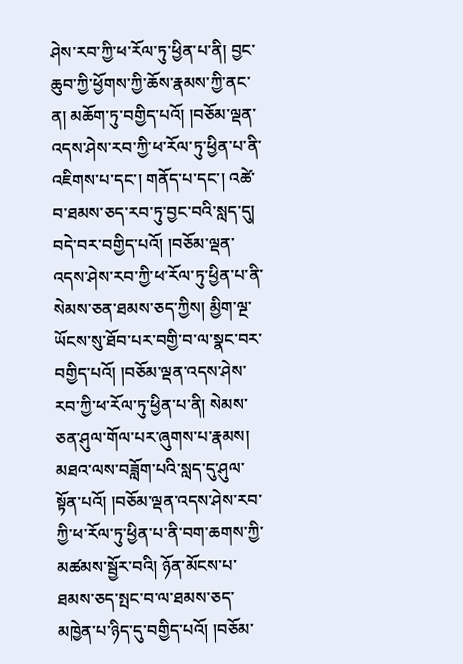ཤེས་རབ་ཀྱི་ཕ་རོལ་ཏུ་ཕྱིན་པ་ནི། བྱང་ཆུབ་ཀྱི་ཕྱོགས་ཀྱི་ཆོས་རྣམས་ཀྱི་ནང་ན། མཆོག་ཏུ་བགྱིད་པའོ། །བཅོམ་ལྡན་འདས་ཤེས་རབ་ཀྱི་ཕ་རོལ་ཏུ་ཕྱིན་པ་ནི་འཇིགས་པ་དང་། གནོད་པ་དང་། འཚེ་བ་ཐམས་ཅད་རབ་ཏུ་བྱང་བའི་སླད་དུ། བདེ་བར་བགྱིད་པའོ། །བཅོམ་ལྡན་འདས་ཤེས་རབ་ཀྱི་ཕ་རོལ་ཏུ་ཕྱིན་པ་ནི་སེམས་ཅན་ཐམས་ཅད་ཀྱིས། མྱིག་ལྔ་ཡོངས་སུ་ཐོབ་པར་བགྱི་བ་ལ་སྣང་བར་བགྱིད་པའོ། །བཅོམ་ལྡན་འདས་ཤེས་རབ་ཀྱི་ཕ་རོལ་ཏུ་ཕྱིན་པ་ནི། སེམས་ཅན་ཤུལ་གོལ་པར་ཞུགས་པ་རྣམས། མཐའ་ལས་བཟློག་པའི་སླད་དུ་ཤུལ་སྟོན་པའོ། །བཅོམ་ལྡན་འདས་ཤེས་རབ་ཀྱི་ཕ་རོལ་ཏུ་ཕྱིན་པ་ནི་བག་ཆགས་ཀྱི་མཚམས་སྦྱོར་བའི། ཉོན་མོངས་པ་ཐམས་ཅད་སྤང་བ་ལ་ཐམས་ཅད་མཁྱེན་པ་ཉིད་དུ་བགྱིད་པའོ། །བཅོམ་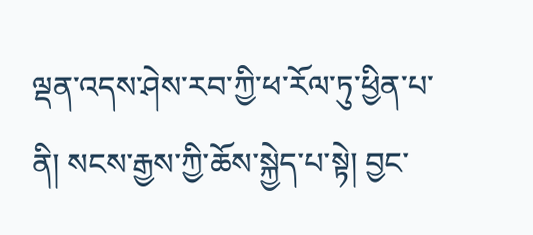ལྡན་འདས་ཤེས་རབ་ཀྱི་ཕ་རོལ་ཏུ་ཕྱིན་པ་ནི། སངས་རྒྱས་ཀྱི་ཆོས་སྐྱེད་པ་སྟེ། བྱང་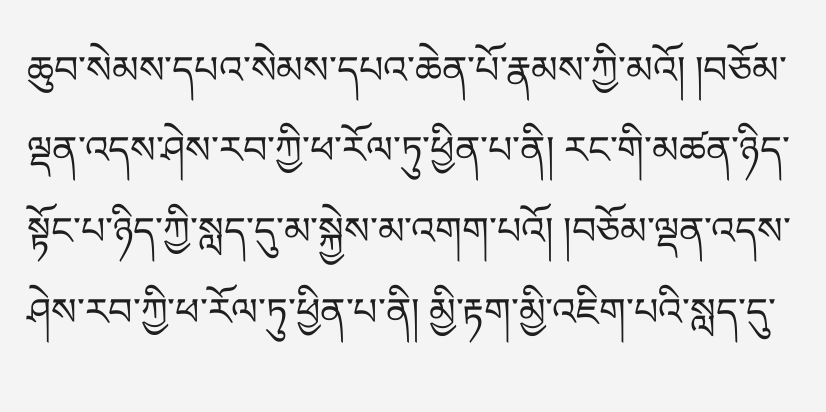ཆུབ་སེམས་དཔའ་སེམས་དཔའ་ཆེན་པོ་རྣམས་ཀྱི་མའོ། །བཅོམ་ལྡན་འདས་ཤེས་རབ་ཀྱི་ཕ་རོལ་ཏུ་ཕྱིན་པ་ནི། རང་གི་མཚན་ཉིད་སྟོང་པ་ཉིད་ཀྱི་སླད་དུ་མ་སྐྱེས་མ་འགག་པའོ། །བཅོམ་ལྡན་འདས་ཤེས་རབ་ཀྱི་ཕ་རོལ་ཏུ་ཕྱིན་པ་ནི། མྱི་རྟག་མྱི་འཇིག་པའི་སླད་དུ་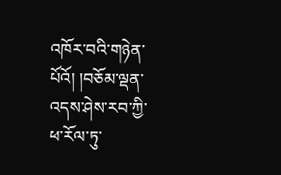འཁོར་བའི་གཉེན་པོའོ། །བཅོམ་ལྡན་འདས་ཤེས་རབ་ཀྱི་ཕ་རོལ་ཏུ་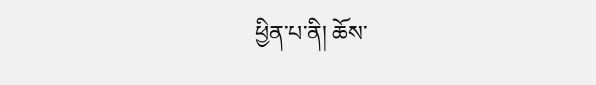ཕྱིན་པ་ནི། ཆོས་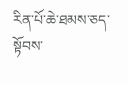རིན་པོ་ཆེ་ཐམས་ཅད་སྟོབས་